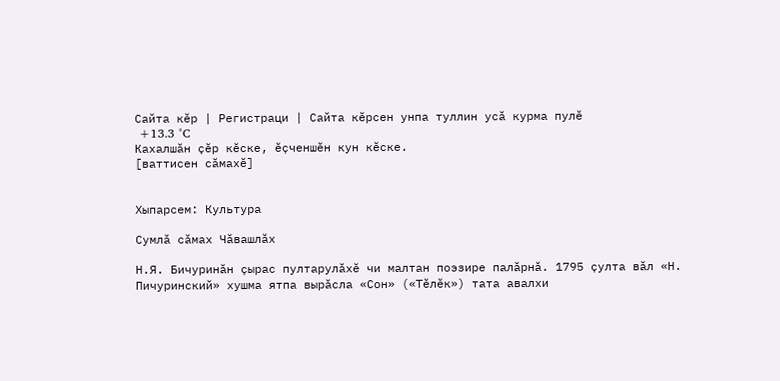Сайта кӗр | Регистраци | Сайта кӗрсен унпа туллин усӑ курма пулӗ
 +13.3 °C
Кахалшӑн ҫӗр кӗске, ӗҫченшӗн кун кӗске.
[ваттисен сӑмахӗ]


Хыпарсем: Культура

Сумлӑ сӑмах Чӑвашлӑх

Н.Я. Бичуринӑн ҫырас пултарулӑхӗ чи малтан поэзире палӑрнӑ. 1795 ҫулта вӑл «Н. Пичуринский» хушма ятпа вырӑсла «Сон» («Тӗлӗк») тата авалхи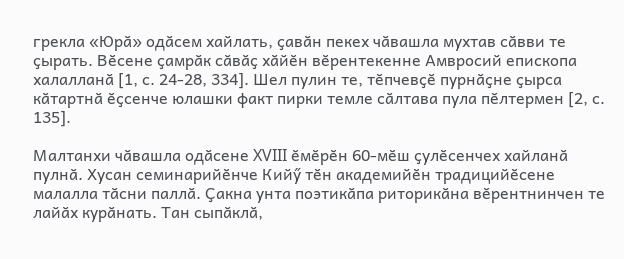грекла «Юрӑ» одӑсем хайлать, ҫавӑн пекех чӑвашла мухтав сӑвви те ҫырать. Вӗсене ҫамрӑк сӑвӑҫ хӑйӗн вӗрентекенне Амвросий епископа халалланӑ [1, с. 24‑28, 334]. Шел пулин те, тӗпчевҫӗ пурнӑҫне ҫырса кӑтартнӑ ӗҫсенче юлашки факт пирки темле сӑлтава пула пӗлтермен [2, с. 135].

Малтанхи чӑвашла одӑсене XVIII ӗмӗрӗн 60-мӗш ҫулӗсенчех хайланӑ пулнӑ. Хусан семинарийӗнче Кийӳ тӗн академийӗн традицийӗсене малалла тӑсни паллӑ. Ҫакна унта поэтикӑпа риторикӑна вӗрентнинчен те лайӑх курӑнать. Тан сыпӑклӑ,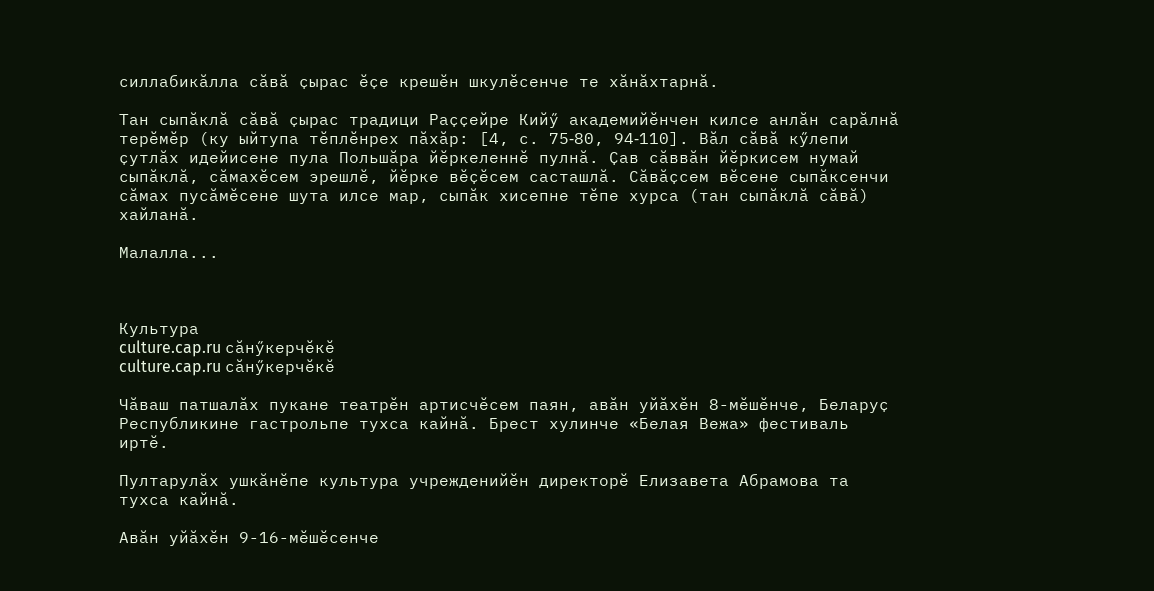силлабикӑлла сӑвӑ ҫырас ӗҫе крешӗн шкулӗсенче те хӑнӑхтарнӑ.

Тан сыпӑклӑ сӑвӑ ҫырас традици Раҫҫейре Кийӳ академийӗнчен килсе анлӑн сарӑлнӑ терӗмӗр (ку ыйтупа тӗплӗнрех пӑхӑр: [4, с. 75‑80, 94‑110]. Вӑл сӑвӑ кӳлепи ҫутлӑх идейисене пула Польшӑра йӗркеленнӗ пулнӑ. Ҫав сӑввӑн йӗркисем нумай сыпӑклӑ, сӑмахӗсем эрешлӗ, йӗрке вӗҫӗсем састашлӑ. Сӑвӑҫсем вӗсене сыпӑксенчи сӑмах пусӑмӗсене шута илсе мар, сыпӑк хисепне тӗпе хурса (тан сыпӑклӑ сӑвӑ) хайланӑ.

Малалла...



Культура
culture.cap.ru сӑнӳкерчӗкӗ
culture.cap.ru сӑнӳкерчӗкӗ

Чӑваш патшалӑх пукане театрӗн артисчӗсем паян, авӑн уйӑхӗн 8-мӗшӗнче, Беларуҫ Республикине гастрольпе тухса кайнӑ. Брест хулинче «Белая Вежа» фестиваль иртӗ.

Пултарулӑх ушкӑнӗпе культура учрежденийӗн директорӗ Елизавета Абрамова та тухса кайнӑ.

Авӑн уйӑхӗн 9-16-мӗшӗсенче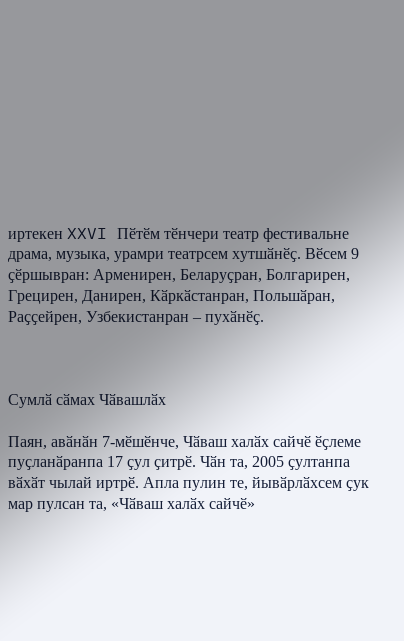иртекен XXVI Пӗтӗм тӗнчери театр фестивальне драма, музыка, урамри театрсем хутшӑнӗҫ. Вӗсем 9 ҫӗршывран: Арменирен, Беларуҫран, Болгарирен, Грецирен, Данирен, Кӑркӑстанран, Польшӑран, Раҫҫейрен, Узбекистанран – пухӑнӗҫ.



Сумлӑ сӑмах Чӑвашлӑх

Паян, авӑнӑн 7-мӗшӗнче, Чӑваш халӑх сайчӗ ӗҫлеме пуҫланӑранпа 17 ҫул ҫитрӗ. Чӑн та, 2005 ҫултанпа вӑхӑт чылай иртрӗ. Апла пулин те, йывӑрлӑхсем ҫук мар пулсан та, «Чӑваш халӑх сайчӗ»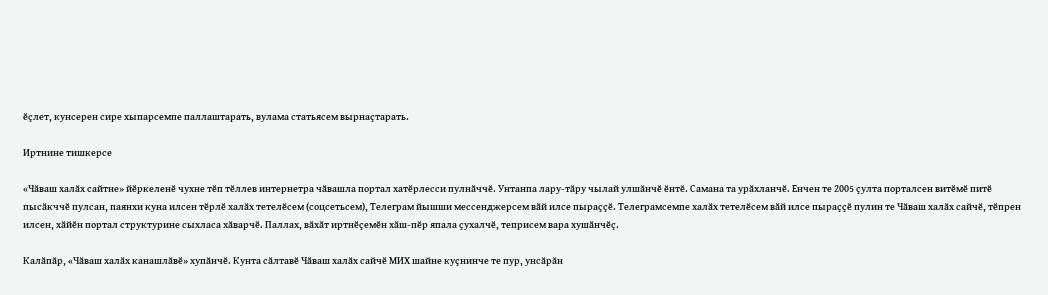ӗҫлет, кунсерен сире хыпарсемпе паллаштарать, вулама статьясем вырнаҫтарать.

Иртнине тишкерсе

«Чӑваш халӑх сайтне» йӗркеленӗ чухне тӗп тӗллев интернетра чӑвашла портал хатӗрлесси пулнӑччӗ. Унтанпа лару-тӑру чылай улшӑнчӗ ӗнтӗ. Самана та урӑхланчӗ. Енчен те 2005 ҫулта порталсен витӗмӗ питӗ пысӑкччӗ пулсан, паянхи куна илсен тӗрлӗ халӑх тетелӗсем (соцсетьсем), Телеграм йышши мессенджерсем вӑй илсе пыраҫҫӗ. Телеграмсемпе халӑх тетелӗсем вӑй илсе пыраҫҫӗ пулин те Чӑваш халӑх сайчӗ, тӗпрен илсен, хӑйӗн портал структурине сыхласа хӑварчӗ. Паллах, вӑхӑт иртнӗҫемӗн хӑш-пӗр япала ҫухалчӗ, теприсем вара хушӑнчӗҫ.

Калӑпӑр, «Чӑваш халӑх канашлӑвӗ» хупӑнчӗ. Кунта сӑлтавӗ Чӑваш халӑх сайчӗ МИХ шайне куҫнинче те пур, унсӑрӑн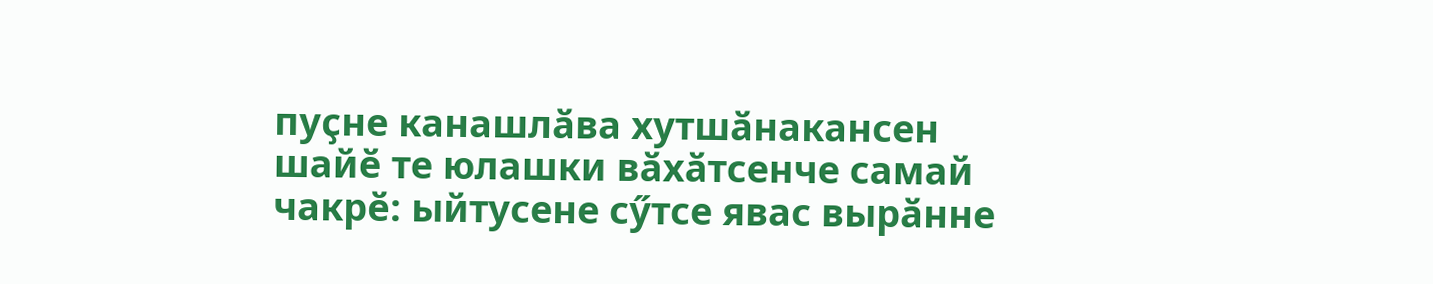пуҫне канашлӑва хутшӑнакансен шайӗ те юлашки вӑхӑтсенче самай чакрӗ: ыйтусене сӳтсе явас вырӑнне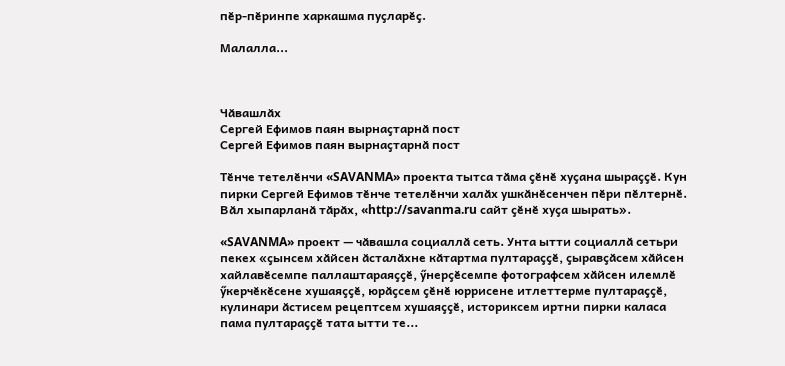пӗр-пӗринпе харкашма пуҫларӗҫ.

Малалла...



Чӑвашлӑх
Сергей Ефимов паян вырнаҫтарнӑ пост
Сергей Ефимов паян вырнаҫтарнӑ пост

Тӗнче тетелӗнчи «SAVANMA» проекта тытса тӑма ҫӗнӗ хуҫана шыраҫҫӗ. Кун пирки Сергей Ефимов тӗнче тетелӗнчи халӑх ушкӑнӗсенчен пӗри пӗлтернӗ. Вӑл хыпарланӑ тӑрӑх, «http://savanma.ru сайт ҫӗнӗ хуҫа шырать».

«SAVANMA» проект — чӑвашла социаллӑ сеть. Унта ытти социаллӑ сетьри пекех «ҫынсем хӑйсен ӑсталӑхне кӑтартма пултараҫҫӗ, ҫыравҫӑсем хӑйсен хайлавӗсемпе паллаштараяҫҫӗ, ӳнерҫӗсемпе фотографсем хӑйсен илемлӗ ӳкерчӗкӗсене хушаяҫҫӗ, юрӑҫсем ҫӗнӗ юррисене итлеттерме пултараҫҫӗ, кулинари ӑстисем рецептсем хушаяҫҫӗ, историксем иртни пирки каласа пама пултараҫҫӗ тата ытти те...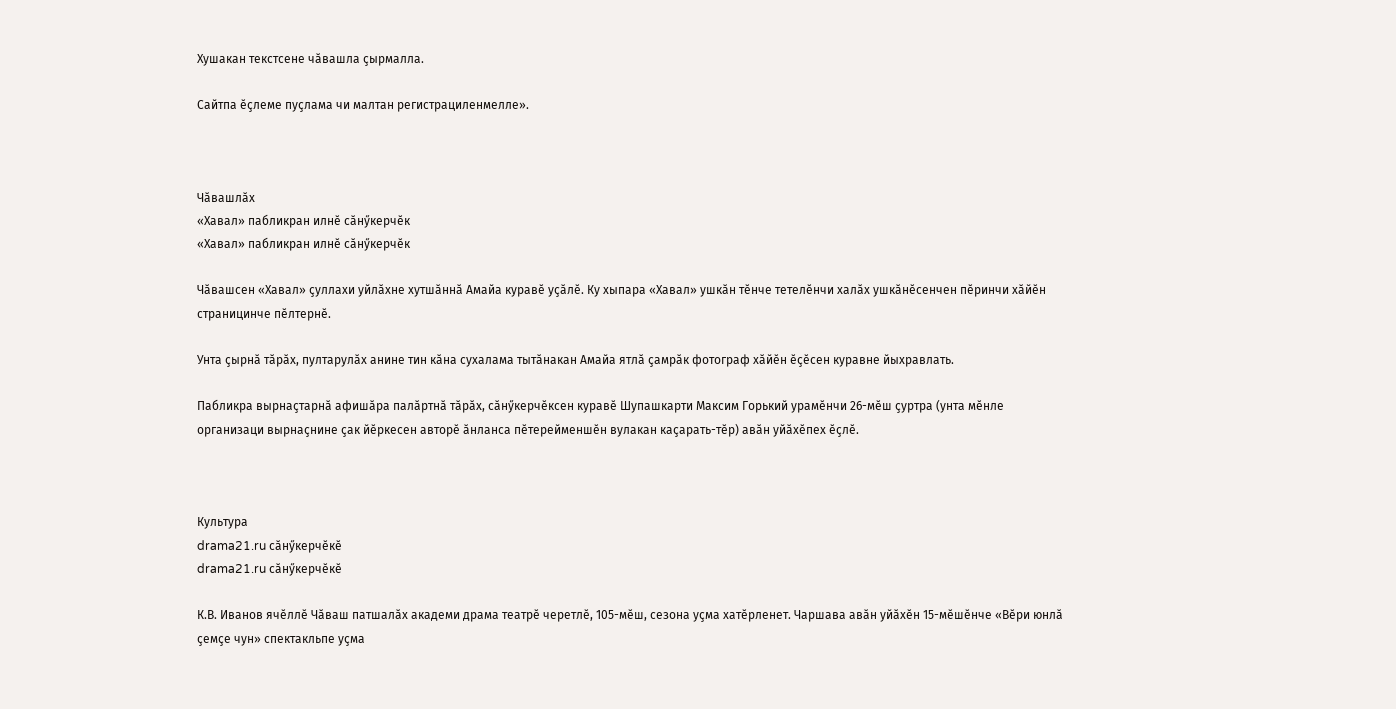Хушакан текстсене чӑвашла ҫырмалла.

Сайтпа ӗҫлеме пуҫлама чи малтан регистрациленмелле».



Чӑвашлӑх
«Хавал» пабликран илнӗ сӑнӳкерчӗк
«Хавал» пабликран илнӗ сӑнӳкерчӗк

Чӑвашсен «Хавал» ҫуллахи уйлӑхне хутшӑннӑ Амайа куравӗ уҫӑлӗ. Ку хыпара «Хавал» ушкӑн тӗнче тетелӗнчи халӑх ушкӑнӗсенчен пӗринчи хӑйӗн страницинче пӗлтернӗ.

Унта ҫырнӑ тӑрӑх, пултарулӑх анине тин кӑна сухалама тытӑнакан Амайа ятлӑ ҫамрӑк фотограф хӑйӗн ӗҫӗсен куравне йыхравлать.

Пабликра вырнаҫтарнӑ афишӑра палӑртнӑ тӑрӑх, сӑнӳкерчӗксен куравӗ Шупашкарти Максим Горький урамӗнчи 26-мӗш ҫуртра (унта мӗнле организаци вырнаҫнине ҫак йӗркесен авторӗ ӑнланса пӗтерейменшӗн вулакан каҫарать-тӗр) авӑн уйӑхӗпех ӗҫлӗ.



Культура
drama21.ru сӑнӳкерчӗкӗ
drama21.ru сӑнӳкерчӗкӗ

К.В. Иванов ячӗллӗ Чӑваш патшалӑх академи драма театрӗ черетлӗ, 105-мӗш, сезона уҫма хатӗрленет. Чаршава авӑн уйӑхӗн 15-мӗшӗнче «Вӗри юнлӑ ҫемҫе чун» спектакльпе уҫма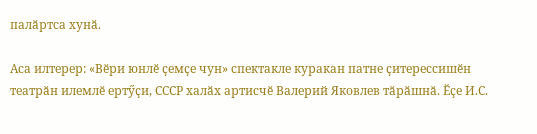палӑртса хунӑ.

Аса илтерер: «Вӗри юнлӗ ҫемҫе чун» спектакле куракан патне ҫитерессишӗн театрӑн илемлӗ ертӳҫи, СССР халӑх артисчӗ Валерий Яковлев тӑрӑшнӑ. Ӗҫе И.С.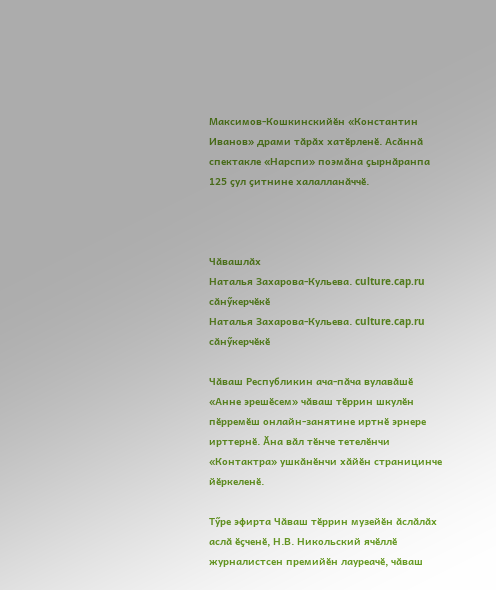Максимов-Кошкинскийӗн «Константин Иванов» драми тӑрӑх хатӗрленӗ. Асӑннӑ спектакле «Нарспи» поэмӑна ҫырнӑранпа 125 ҫул ҫитнине халалланӑччӗ.



Чӑвашлӑх
Наталья Захарова-Кульева. culture.cap.ru сӑнӳкерчӗкӗ
Наталья Захарова-Кульева. culture.cap.ru сӑнӳкерчӗкӗ

Чӑваш Республикин ача-пӑча вулавӑшӗ «Анне эрешӗсем» чӑваш тӗррин шкулӗн пӗрремӗш онлайн-занятине иртнӗ эрнере ирттернӗ. Ӑна вӑл тӗнче тетелӗнчи «Контактра» ушкӑнӗнчи хӑйӗн страницинче йӗркеленӗ.

Тӳре эфирта Чӑваш тӗррин музейӗн ӑслӑлӑх аслӑ ӗҫченӗ, Н.В. Никольский ячӗллӗ журналистсен премийӗн лауреачӗ, чӑваш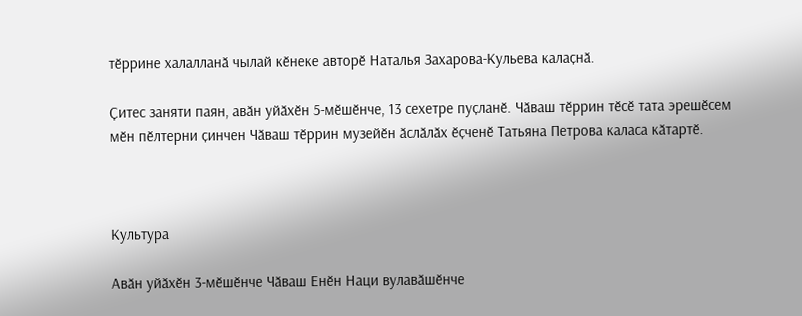тӗррине халалланӑ чылай кӗнеке авторӗ Наталья Захарова-Кульева калаҫнӑ.

Ҫитес заняти паян, авӑн уйӑхӗн 5-мӗшӗнче, 13 сехетре пуҫланӗ. Чӑваш тӗррин тӗсӗ тата эрешӗсем мӗн пӗлтерни ҫинчен Чӑваш тӗррин музейӗн ӑслӑлӑх ӗҫченӗ Татьяна Петрова каласа кӑтартӗ.



Культура

Авӑн уйӑхӗн 3-мӗшӗнче Чӑваш Енӗн Наци вулавӑшӗнче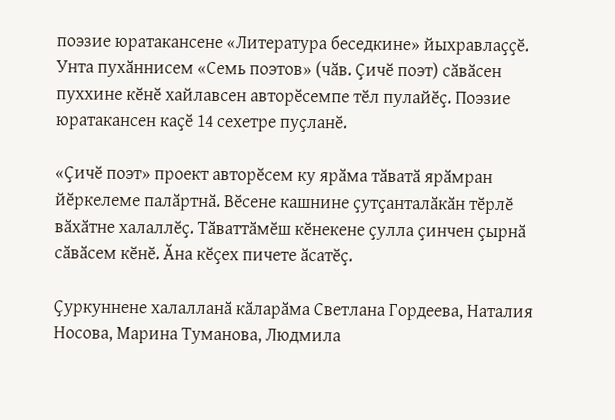поэзие юратакансене «Литература беседкине» йыхравлаҫҫӗ. Унта пухӑннисем «Семь поэтов» (чӑв. Ҫичӗ поэт) сӑвӑсен пуххине кӗнӗ хайлавсен авторӗсемпе тӗл пулайӗҫ. Поэзие юратакансен каҫӗ 14 сехетре пуҫланӗ.

«Ҫичӗ поэт» проект авторӗсем ку ярӑма тӑватӑ ярӑмран йӗркелеме палӑртнӑ. Вӗсене кашнине ҫутҫанталӑкӑн тӗрлӗ вӑхӑтне халаллӗҫ. Тӑваттӑмӗш кӗнекене ҫулла ҫинчен ҫырнӑ сӑвӑсем кӗнӗ. Ӑна кӗҫех пичете ӑсатӗҫ.

Ҫуркуннене халалланӑ кӑларӑма Светлана Гордеева, Наталия Носова, Марина Туманова, Людмила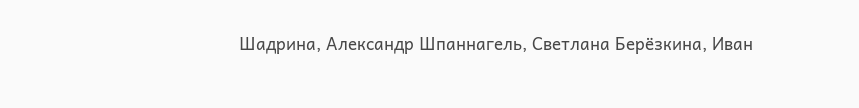Шадрина, Александр Шпаннагель, Светлана Берёзкина, Иван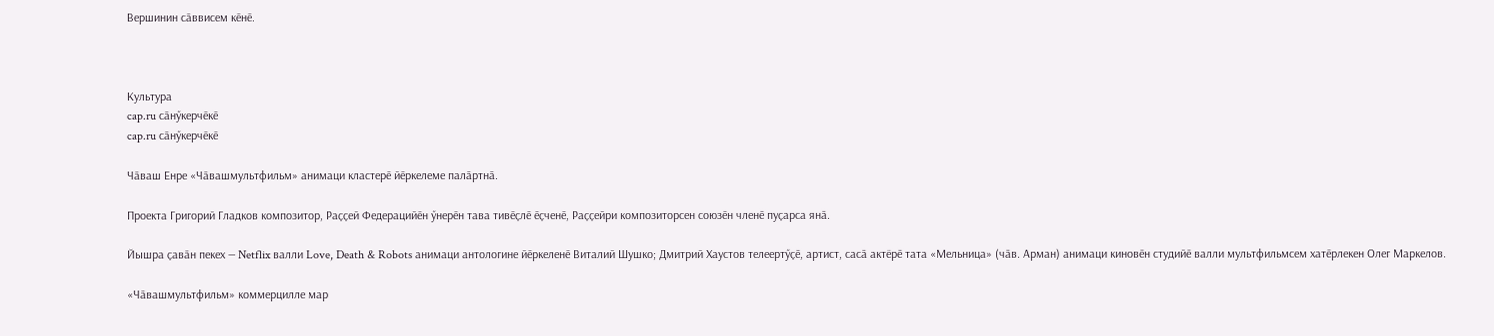Вершинин сӑввисем кӗнӗ.



Культура
cap.ru сӑнӳкерчӗкӗ
cap.ru сӑнӳкерчӗкӗ

Чӑваш Енре «Чӑвашмультфильм» анимаци кластерӗ йӗркелеме палӑртнӑ.

Проекта Григорий Гладков композитор, Раҫҫей Федерацийӗн ӳнерӗн тава тивӗҫлӗ ӗҫченӗ, Раҫҫейри композиторсен союзӗн членӗ пуҫарса янӑ.

Йышра ҫавӑн пекех — Netflix валли Love, Death & Robots анимаци антологине йӗркеленӗ Виталий Шушко; Дмитрий Хаустов телеертӳҫӗ, артист, сасӑ актёрӗ тата «Мельница» (чӑв. Арман) анимаци киновӗн студийӗ валли мультфильмсем хатӗрлекен Олег Маркелов.

«Чӑвашмультфильм» коммерцилле мар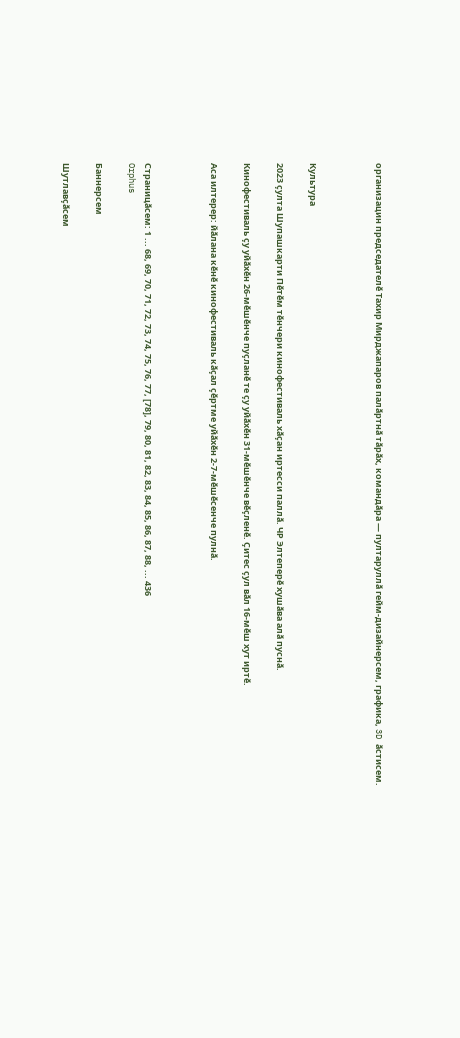организацин председателӗ Тахир Мирджапаров палӑртнӑ тӑрӑх, командӑра — пултаруллӑ гейм-дизайнерсем, графика, 3D ӑстисем.



Культура

2023 ҫулта Шупашкарти Пӗтӗм тӗнчери кинофестиваль хӑҫан иртесси паллӑ. ЧР Элтеперӗ хушӑва алӑ пуснӑ.

Кинофестиваль ҫу уйӑхӗн 26-мӗшӗнче пуҫланӗ те ҫу уйӑхӗн 31-мӗшӗнче вӗҫленӗ. Ҫитес ҫул вӑл 16-мӗш хут иртӗ.

Аса илтерер: йӑлана кӗнӗ кинофестиваль кӑҫал ҫӗртме уйӑхӗн 2-7-мӗшӗсенче пулнӑ.



Страницӑсем: 1 ... 68, 69, 70, 71, 72, 73, 74, 75, 76, 77, [78], 79, 80, 81, 82, 83, 84, 85, 86, 87, 88, ... 436
Orphus

Баннерсем

Шутлавҫӑсем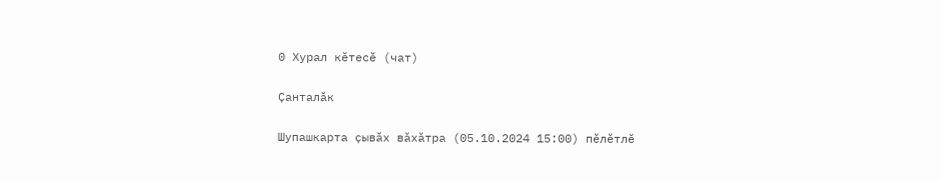0 Хурал кӗтесӗ (чат)

Ҫанталӑк

Шупашкарта ҫывӑх вӑхӑтра (05.10.2024 15:00) пӗлӗтлӗ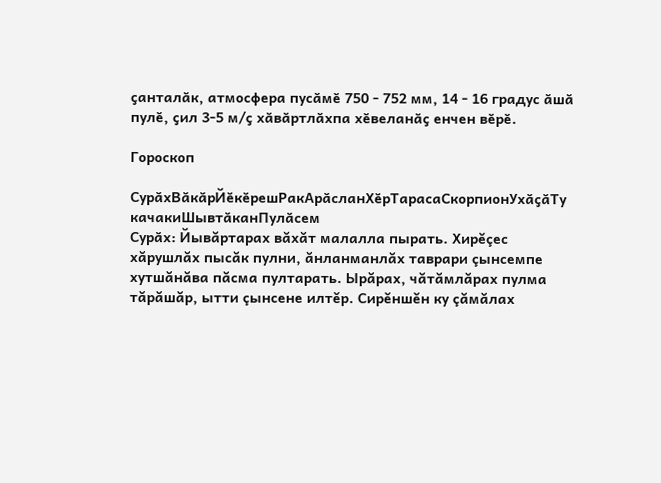ҫанталӑк, атмосфера пусӑмӗ 750 - 752 мм, 14 - 16 градус ӑшӑ пулӗ, ҫил 3-5 м/ҫ хӑвӑртлӑхпа хӗвеланӑҫ енчен вӗрӗ.

Гороскоп

СурӑхВӑкӑрЙӗкӗрешРакАрӑсланХӗрТарасаСкорпионУхӑҫӑТу качакиШывтӑканПулӑсем
Сурӑх: Йывăртарах вăхăт малалла пырать. Хирĕçес хăрушлăх пысăк пулни, ăнланманлăх таврари çынсемпе хутшăнăва пăсма пултарать. Ырăрах, чăтăмлăрах пулма тăрăшăр, ытти çынсене илтĕр. Сирĕншĕн ку çăмăлах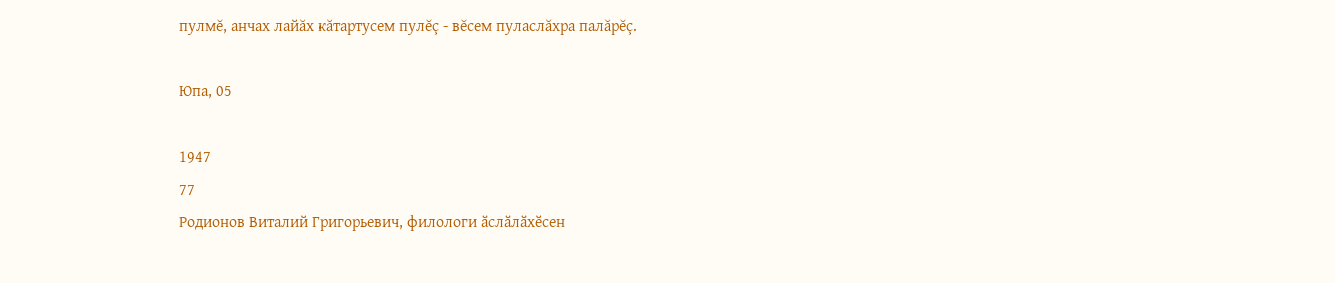пулмĕ, анчах лайăх кăтартусем пулĕç - вĕсем пуласлăхра палăрĕç.

Юпа, 05

1947
77
Родионов Виталий Григорьевич, филологи ӑслӑлӑхӗсен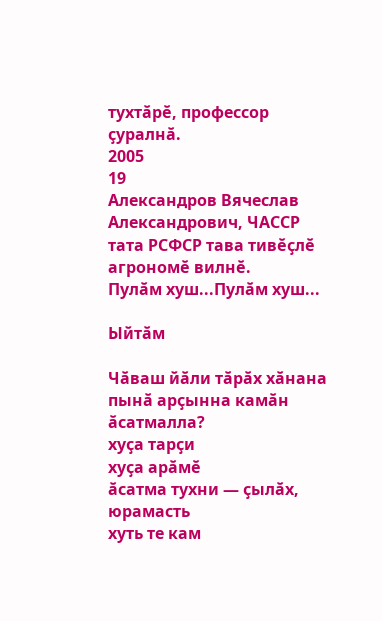тухтӑрӗ, профессор ҫуралнӑ.
2005
19
Александров Вячеслав Александрович, ЧАССР тата РСФСР тава тивӗҫлӗ агрономӗ вилнӗ.
Пулӑм хуш...Пулӑм хуш...

Ыйтӑм

Чӑваш йӑли тӑрӑх хӑнана пынӑ арҫынна камӑн ӑсатмалла?
хуҫа тарҫи
хуҫа арӑмӗ
ӑсатма тухни — ҫылӑх, юрамасть
хуть те кам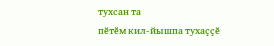тухсан та
пӗтӗм кил-йышпа тухаҫҫӗ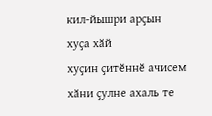кил-йышри арҫын
хуҫа хӑй
хуҫин ҫитӗннӗ ачисем
хӑни ҫулне ахаль те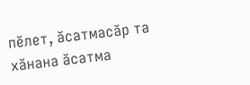пӗлет, ӑсатмасӑр та
хӑнана ӑсатма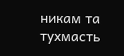никам та тухмасть